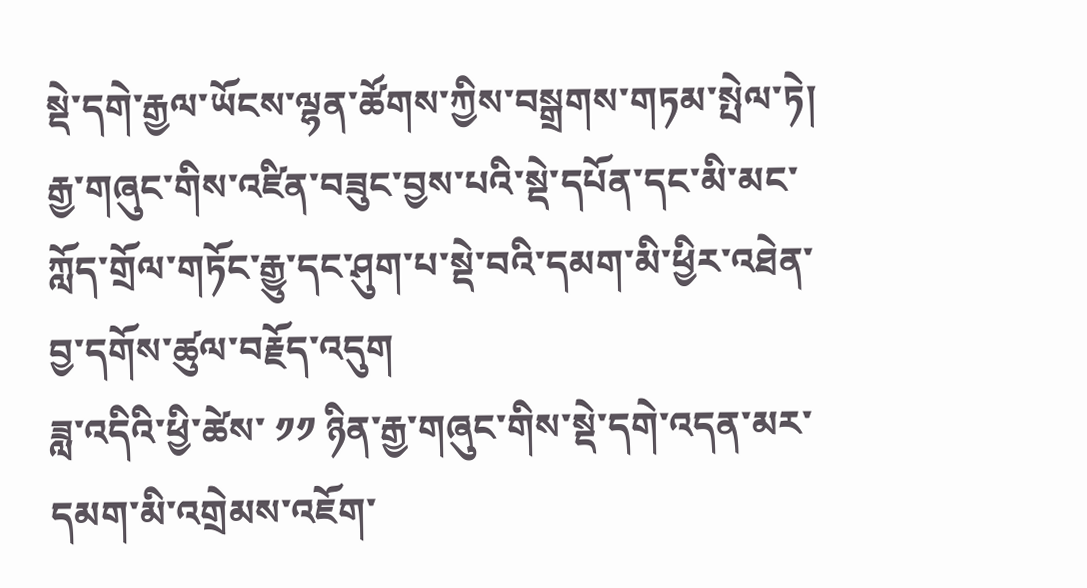སྡེ་དགེ་རྒྱལ་ཡོངས་ལྷན་ཚོགས་ཀྱིས་བསྒྲགས་གཏམ་སྤེལ་ཏེ། རྒྱ་གཞུང་གིས་འཛིན་བཟུང་བྱས་པའི་སྡེ་དཔོན་དང་མི་མང་ཀློད་གྲོལ་གཏོང་རྒྱུ་དང་ཤུག་པ་སྡེ་བའི་དམག་མི་ཕྱིར་འཐེན་བྱ་དགོས་ཚུལ་བརྗོད་འདུག
ཟླ་འདིའི་ཕྱི་ཚེས་ ༡༡ ཉིན་རྒྱ་གཞུང་གིས་སྡེ་དགེ་འདན་མར་དམག་མི་འགྲེམས་འཇོག་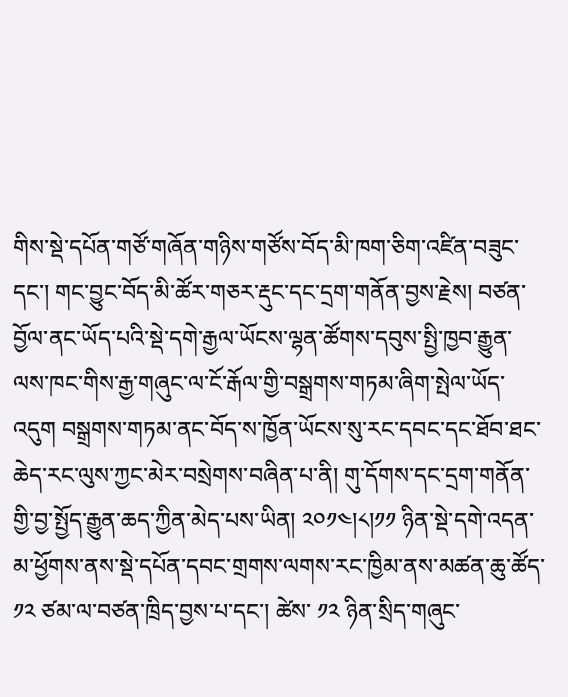གིས་སྡེ་དཔོན་གཙོ་གཞོན་གཉིས་གཙོས་བོད་མི་ཁག་ཅིག་འཛིན་བཟུང་དང་། གང་བྱུང་བོད་མི་ཚོར་གཅར་རྡུང་དང་དྲག་གནོན་བྱས་རྗེས། བཙན་བྱོལ་ནང་ཡོད་པའི་སྡེ་དགེ་རྒྱལ་ཡོངས་ལྷན་ཚོགས་དབུས་སྤྱི་ཁྱབ་རྒྱུན་ལས་ཁང་གིས་རྒྱ་གཞུང་ལ་ངོ་རྒོལ་གྱི་བསྒྲགས་གཏམ་ཞིག་སྤེལ་ཡོད་འདུག བསྒྲགས་གཏམ་ནང་བོད་ས་ཁྱོན་ཡོངས་སུ་རང་དབང་དང་ཐོབ་ཐང་ཆེད་རང་ལུས་ཀྱང་མེར་བསྲེགས་བཞིན་པ་ནི། གུ་དོགས་དང་དྲག་གནོན་གྱི་བྱ་སྤྱོད་རྒྱུན་ཆད་ཀྱིན་མེད་པས་ཡིན། ༢༠༡༤།༨།༡༡ ཉིན་སྡེ་དགེ་འདན་མ་ཕྱོགས་ནས་སྡེ་དཔོན་དབང་གྲགས་ལགས་རང་ཁྱིམ་ནས་མཚན་ཆུ་ཚོད་ ༡༢ ཙམ་ལ་བཙན་ཁྲིད་བྱས་པ་དང་། ཚེས་ ༡༢ ཉིན་སྲིད་གཞུང་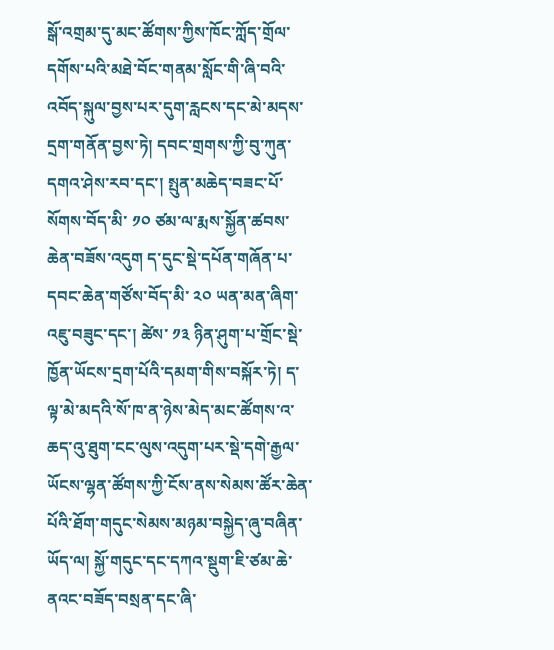སྒོ་འགྲམ་དུ་མང་ཚོགས་ཀྱིས་ཁོང་ཀློད་གྲོལ་དགོས་པའི་མཐེ་བོང་གནམ་སློང་གི་ཞི་བའི་འབོད་སྐུལ་བྱས་པར་དུག་རླངས་དང་མེ་མདས་དྲག་གནོན་བྱས་ཏེ། དབང་གྲགས་ཀྱི་བུ་ཀུན་དགའ་ཤེས་རབ་དང་། སྤུན་མཆེད་བཟང་པོ་སོགས་བོད་མི་ ༡༠ ཙམ་ལ་རྨས་སྐྱོན་ཚབས་ཆེན་བཟོས་འདུག ད་དུང་སྡེ་དཔོན་གཞོན་པ་དབང་ཆེན་གཙོས་བོད་མི་ ༢༠ ཡན་མན་ཞིག་འཇུ་བཟུང་དང་། ཚེས་ ༡༣ ཉིན་ཤུག་པ་གྲོང་སྡེ་ཁྱོན་ཡོངས་དྲག་པོའི་དམག་གིས་བསྐོར་ཏེ། ད་ལྟ་མེ་མདའི་སོ་ཁ་ན་ཉེས་མེད་མང་ཚོགས་འ་ཆད་འུ་ཐུག་ངང་ལུས་འདུག་པར་སྡེ་དགེ་རྒྱལ་ཡོངས་ལྷན་ཚོགས་ཀྱི་ངོས་ནས་སེམས་ཚོར་ཆེན་པོའི་ཐོག་གདུང་སེམས་མཉམ་བསྐྱེད་ཞུ་བཞིན་ཡོད་ལ། སྐྱོ་གདུང་དང་དཀའ་སྡུག་ཇི་ཙམ་ཆེ་ནའང་བཟོད་བསྲན་དང་ཞི་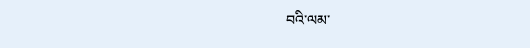བའི་ལམ་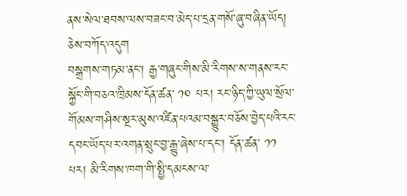ནས་སེལ་ཐབས་ལས་བཟང་བ་མེད་པ་དྲན་གསོ་ཞུ་བཞིན་ཡོད། ཅེས་བཀོད་འདུག
བསྒྲགས་གཏམ་ནང་། རྒྱ་གཞུང་གིས་མི་རིགས་ས་གནས་རང་སྐྱོང་གི་བཅའ་ཁྲིམས་དོན་ཚན་ ༡༠ པར། རང་ཉིད་ཀྱི་ཡུལ་སྲོལ་གོམས་གཤིས་སྔར་མུས་འཛིན་པའམ་བསྒྱུར་བཅོས་བྱེད་པའི་རང་དབང་ཡོད་པར་འགན་སྲུང་བྱ་རྒྱུ་ཞེས་པ་དང་། དོན་ཚན་ ༡༡ པར། མི་རིགས་ཁག་གི་སྤྱི་དམངས་ལ་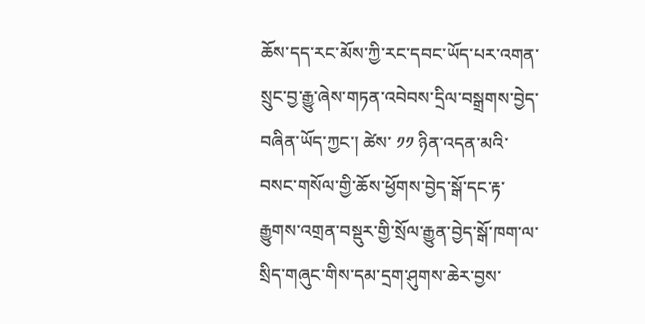ཆོས་དད་རང་མོས་ཀྱི་རང་དབང་ཡོད་པར་འགན་སྲུང་བྱ་རྒྱུ་ཞེས་གཏན་འབེབས་དྲིལ་བསྒྲགས་བྱེད་བཞིན་ཡོད་ཀྱང་། ཚེས་ ༡༡ ཉིན་འདན་མའི་བསང་གསོལ་གྱི་ཆོས་ཕྱོགས་བྱེད་སྒོ་དང་རྟ་རྒྱུགས་འགྲན་བསྡུར་གྱི་སྲོལ་རྒྱུན་བྱེད་སྒོ་ཁག་ལ་སྲིད་གཞུང་གིས་དམ་དྲག་ཤུགས་ཆེར་བྱས་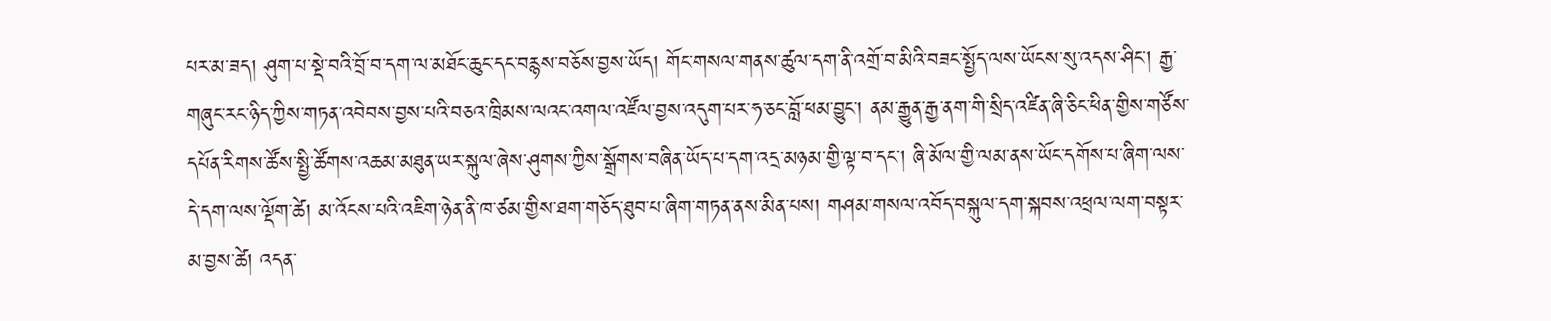པར་མ་ཟད། ཤུག་པ་སྡེ་བའི་བྲོ་བ་དག་ལ་མཐོང་ཆུང་དང་བརྙས་བཅོས་བྱས་ཡོད། གོང་གསལ་གནས་ཚུལ་དག་ནི་འགྲོ་བ་མིའི་བཟང་སྤྱོད་ལས་ཡོངས་སུ་འདས་ཤིང་། རྒྱ་གཞུང་རང་ཉིད་ཀྱིས་གཏན་འབེབས་བྱས་པའི་བཅའ་ཁྲིམས་ལའང་འགལ་འཛོལ་བྱས་འདུག་པར་ཧ་ཅང་བློ་ཕམ་བྱུང་། ནམ་རྒྱུན་རྒྱ་ནག་གི་སྲིད་འཛིན་ཞི་ཅིང་ཕིན་གྱིས་གཙོས་དཔོན་རིགས་ཚོས་སྤྱི་ཚོགས་འཆམ་མཐུན་ཡར་སྐུལ་ཞེས་ཤུགས་ཀྱིས་སྒྲོགས་བཞིན་ཡོད་པ་དག་འདྲ་མཉམ་གྱི་ལྟ་བ་དང་། ཞི་མོལ་གྱི་ལམ་ནས་ཡོང་དགོས་པ་ཞིག་ལས་དེ་དག་ལས་ལྡོག་ཚེ། མ་འོངས་པའི་འཇིག་ཉེན་ནི་ཁ་ཙམ་གྱིས་ཐག་གཅོད་ཐུབ་པ་ཞིག་གཏན་ནས་མིན་པས། གཤམ་གསལ་འབོད་བསྐུལ་དག་སྐབས་འཕྲལ་ལག་བསྟར་མ་བྱས་ཚེ། འདན་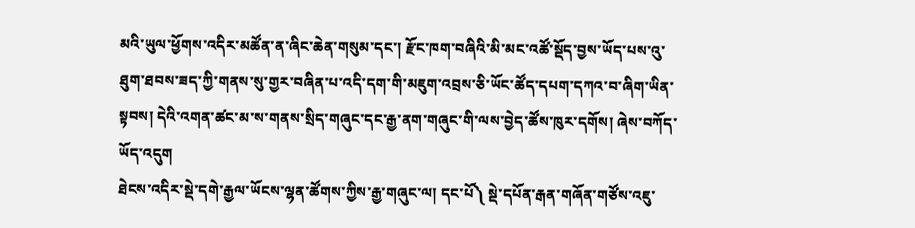མའི་ཡུལ་ཕྱོགས་འདིར་མཚོན་ན་ཞིང་ཆེན་གསུམ་དང་། རྫོང་ཁག་བཞིའི་མི་མང་འཚོ་སྡོད་བྱས་ཡོད་པས་འུ་ཐུག་ཐབས་ཟད་ཀྱི་གནས་སུ་གྱར་བཞིན་པ་འདི་དག་གི་མཇུག་འབྲས་ཅི་ཡོང་ཚོད་དཔག་དཀའ་བ་ཞིག་ཡིན་སྟབས། དེའི་འགན་ཚང་མ་ས་གནས་སྲིད་གཞུང་དང་རྒྱ་ནག་གཞུང་གི་ལས་བྱེད་ཚོས་ཁུར་དགོས། ཞེས་བཀོད་ཡོད་འདུག
ཐེངས་འདིར་སྡེ་དགེ་རྒྱལ་ཡོངས་ལྷན་ཚོགས་ཀྱིས་རྒྱ་གཞུང་ལ། དང་པོ༽ སྡེ་དཔོན་རྒན་གཞོན་གཙོས་འཇུ་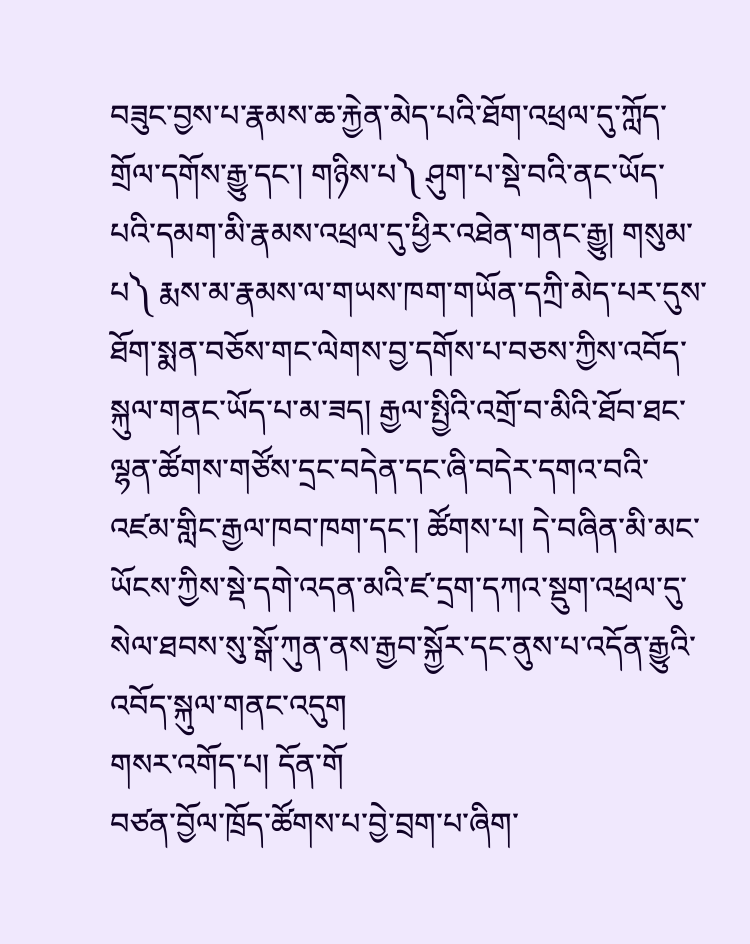བཟུང་བྱས་པ་རྣམས་ཆ་རྐྱེན་མེད་པའི་ཐོག་འཕྲལ་དུ་ཀློད་གྲོལ་དགོས་རྒྱུ་དང་། གཉིས་པ༽ ཤུག་པ་སྡེ་བའི་ནང་ཡོད་པའི་དམག་མི་རྣམས་འཕྲལ་དུ་ཕྱིར་འཐེན་གནང་རྒྱུ། གསུམ་པ༽ རྨས་མ་རྣམས་ལ་གཡས་ཁག་གཡོན་དཀྲི་མེད་པར་དུས་ཐོག་སྨན་བཅོས་གང་ལེགས་བྱ་དགོས་པ་བཅས་ཀྱིས་འབོད་སྐུལ་གནང་ཡོད་པ་མ་ཟད། རྒྱལ་སྤྱིའི་འགྲོ་བ་མིའི་ཐོབ་ཐང་ལྷན་ཚོགས་གཙོས་དྲང་བདེན་དང་ཞི་བདེར་དགའ་བའི་འཛམ་གླིང་རྒྱལ་ཁབ་ཁག་དང་། ཚོགས་པ། དེ་བཞིན་མི་མང་ཡོངས་ཀྱིས་སྡེ་དགེ་འདན་མའི་ཛ་དྲག་དཀའ་སྡུག་འཕྲལ་དུ་སེལ་ཐབས་སུ་སྒོ་ཀུན་ནས་རྒྱབ་སྐྱོར་དང་ནུས་པ་འདོན་རྒྱུའི་འབོད་སྐུལ་གནང་འདུག
གསར་འགོད་པ། དོན་གོ
བཙན་བྱོལ་ཁྲོད་ཚོགས་པ་བྱེ་བྲག་པ་ཞིག་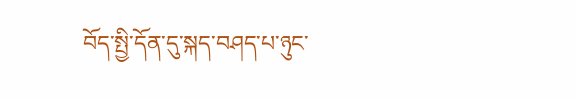བོད་སྤྱི་དོན་དུ་སྐད་བཤད་པ་ཉུང་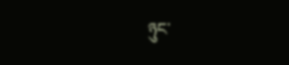ཉུང་